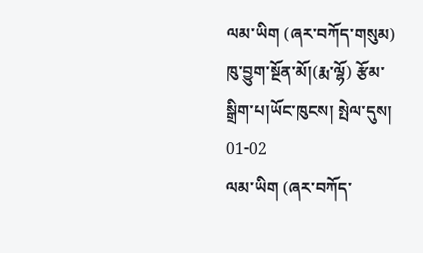ལམ་ཡིག (ཞར་བཀོད་གསུམ)
ཁུ་བྱུག་སྔོན་མོ།(རྨ་ལྷོ) རྩོམ་སྒྲིག་པ།ཡོང་ཁུངས། སྤེལ་དུས། 01-02
ལམ་ཡིག (ཞར་བཀོད་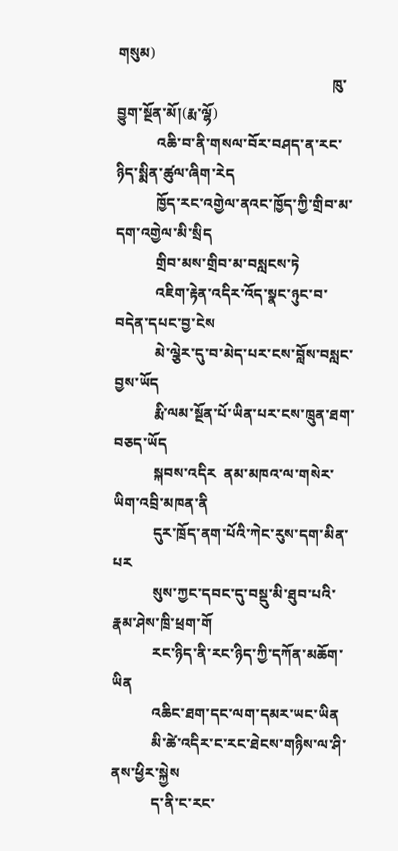གསུམ)
                                                           ཁུ་བྱུག་སྔོན་མོ།(རྨ་ལྷོ)
           འཆི་བ་ནི་གསལ་བོར་བཤད་ན་རང་ཉིད་སྨིན་ཚུལ་ཞིག་རེད
           ཁྱོད་རང་འགྱེལ་ནའང་ཁྱོད་ཀྱི་གྲིབ་མ་དག་འགྱེལ་མི་སྲིད
           གྲིབ་མས་གྲིབ་མ་བསླངས་ཏེ
           འཇིག་རྟེན་འདིར་འོད་སྣང་ཉུང་བ་བདེན་དཔང་བྱ་ངེས
           མེ་ལྕེར་དུ་བ་མེད་པར་ངས་བློས་བསླང་བྱས་ཡོད
           རྨི་ལམ་སྔོན་པོ་ཡིན་པར་ངས་ཁྲུན་ཐག་བཅད་ཡོད
           སྐབས་འདིར  ནམ་མཁའ་ལ་གསེར་ཡིག་འབྲི་མཁན་ནི
           དུར་ཁྲོད་ནག་པོའི་ཀེང་རུས་དག་མིན་པར
           སུས་ཀྱང་དབང་དུ་བསྡུ་མི་ཐུབ་པའི་རྣམ་ཤེས་ཁྲི་ཕྲག་གོ
           རང་ཉིད་ནི་རང་ཉིད་ཀྱི་དཀོན་མཆོག་ཡིན
           འཆིང་ཐག་དང་ལག་དམར་ཡང་ཡིན
           མི་ཚེ་འདིར་ང་རང་ཐེངས་གཉིས་ལ་ཤི་ནས་ཕྱིར་སྐྱེས
           ད་ནི་ང་རང་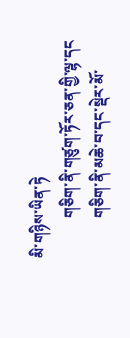མི་གཉིས་ཡིན་ཏེ
           གཅིག་ནི་གཙུག་ཏོར་ཅན་གྱི་ལྷ་དང
           གཅིག་ནི་མཆེ་བ་དང་སྡེར་མོ་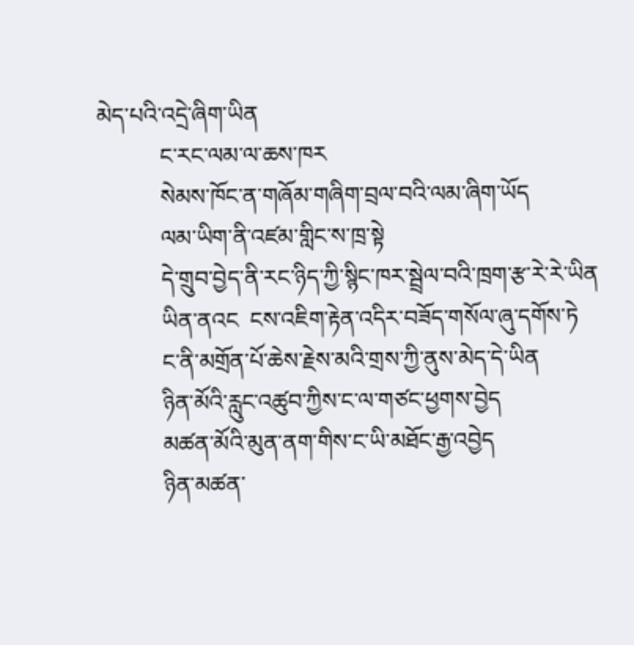མེད་པའི་འདྲེ་ཞིག་ཡིན
           ང་རང་ལམ་ལ་ཆས་ཁར
           སེམས་ཁོང་ན་གཞོམ་གཞིག་བྲལ་བའི་ལམ་ཞིག་ཡོད
           ལམ་ཡིག་ནི་འཛམ་གླིང་ས་ཁྲ་སྟེ
           དེ་གྲུབ་བྱེད་ནི་རང་ཉིད་ཀྱི་སྙིང་ཁར་སྦྲེལ་བའི་ཁྲག་རྩ་རེ་རེ་ཡིན
           ཡིན་ནའང  ངས་འཇིག་རྟེན་འདིར་བཟོད་གསོལ་ཞུ་དགོས་ཏེ
           ང་ནི་མགྲོན་པོ་ཆེས་རྗེས་མའི་གྲས་ཀྱི་ནུས་མེད་དེ་ཡིན
           ཉིན་མོའི་རླུང་འཚུབ་ཀྱིས་ང་ལ་གཙང་ཕྱགས་བྱེད
           མཚན་མོའི་མུན་ནག་གིས་ང་ཡི་མཐོང་རྒྱ་འབྱེད
           ཉིན་མཚན་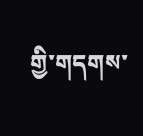གྱི་གདགས་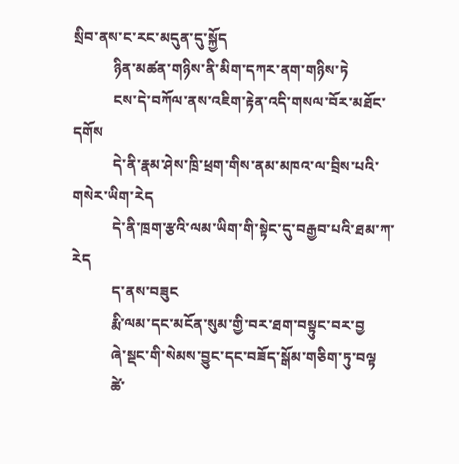སྲིབ་ནས་ང་རང་མདུན་དུ་སྐྱོད
           ཉིན་མཚན་གཉིས་ནི་མིག་དཀར་ནག་གཉིས་ཏེ
           ངས་དེ་བཀོལ་ནས་འཇིག་རྟེན་འདི་གསལ་བོར་མཐོང་དགོས
           དེ་ནི་རྣམ་ཤེས་ཁྲི་ཕྲག་གིས་ནམ་མཁའ་ལ་བྲིས་པའི་གསེར་ཡིག་རེད
           དེ་ནི་ཁྲག་རྩའི་ལམ་ཡིག་གི་སྟེང་དུ་བརྒྱབ་པའི་ཐམ་ཀ་རེད
           ད་ནས་བཟུང
           རྨི་ལམ་དང་མངོན་སུམ་གྱི་བར་ཐག་བསྟུང་བར་བྱ
           ཞེ་སྡང་གི་སེམས་བྱུང་དང་བཟོད་སྒོམ་གཅིག་ཏུ་བལྟ
           ཚེ་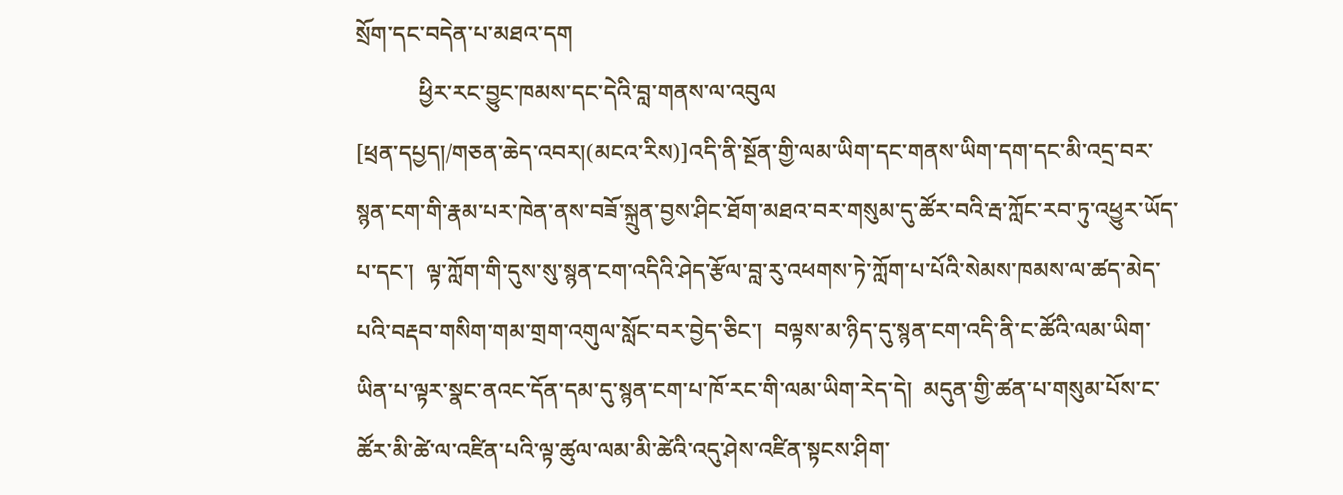སྲོག་དང་བདེན་པ་མཐའ་དག
           ཕྱིར་རང་བྱུང་ཁམས་དང་དེའི་བླ་གནས་ལ་འབུལ
[ཕྲན་དཔྱད།/གཅན་ཆེད་འབར།(མངའ་རིས)]འདི་ནི་སྔོན་གྱི་ལམ་ཡིག་དང་གནས་ཡིག་དག་དང་མི་འདྲ་བར་སྙན་ངག་གི་རྣམ་པར་ཁེན་ནས་བཟོ་སྐྲུན་བྱས་ཤིང་ཐོག་མཐའ་བར་གསུམ་དུ་ཚོར་བའི་རྦ་ཀློང་རབ་ཏུ་འཕྱུར་ཡོད་པ་དང་།  ལྟ་ཀློག་གི་དུས་སུ་སྙན་ངག་འདིའི་ཤེད་རྩོལ་བླ་རུ་འཕགས་ཏེ་ཀློག་པ་པོའི་སེམས་ཁམས་ལ་ཚད་མེད་པའི་བརྡབ་གསིག་གམ་གྲག་འགུལ་སློང་བར་བྱེད་ཅིང་།  བལྟས་མ་ཉིད་དུ་སྙན་ངག་འདི་ནི་ང་ཚོའི་ལམ་ཡིག་ཡིན་པ་ལྟར་སྣང་ནའང་དོན་དམ་དུ་སྙན་ངག་པ་ཁོ་རང་གི་ལམ་ཡིག་རེད་དེ།  མདུན་གྱི་ཚན་པ་གསུམ་པོས་ང་ཚོར་མི་ཚེ་ལ་འཛིན་པའི་ལྟ་ཚུལ་ལམ་མི་ཚེའི་འདུ་ཤེས་འཛིན་སྟངས་ཤིག་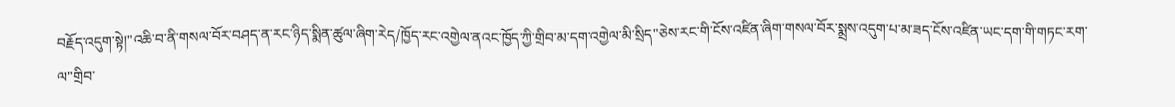བརྗོད་འདུག་སྟེ།"འཆི་བ་ནི་གསལ་བོར་བཤད་ན་རང་ཉིད་སྨིན་ཚུལ་ཞིག་རེད/ཁྱོད་རང་འགྱེལ་ནའང་ཁྱོད་ཀྱི་གྲིབ་མ་དག་འགྱེལ་མི་སྲིད"ཅེས་རང་གི་ངོས་འཛིན་ཞིག་གསལ་བོར་སྨྲས་འདུག་པ་མ་ཟད་ངོས་འཛིན་ཡང་དག་གི་གཏང་རག་ལ"གྲིབ་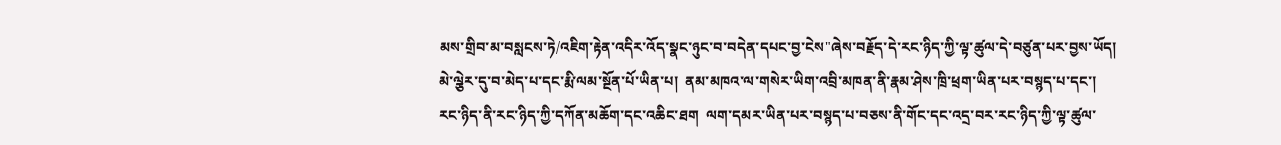མས་གྲིབ་མ་བསླངས་ཏེ/འཇིག་རྟེན་འདིར་འོད་སྣང་ཉུང་བ་བདེན་དཔང་བྱ་ངེས"ཞེས་བརྗོད་དེ་རང་ཉིད་ཀྱི་ལྟ་ཚུལ་དེ་བཙུན་པར་བྱས་ཡོད།  མེ་ལྕེར་དུ་བ་མེད་པ་དང་རྨི་ལམ་སྔོན་པོ་ཡིན་པ།  ནམ་མཁའ་ལ་གསེར་ཡིག་འབྲི་མཁན་ནི་རྣམ་ཤེས་ཁྲི་ཕྲག་ཡིན་པར་བསྙད་པ་དང་།  རང་ཉིད་ནི་རང་ཉིད་ཀྱི་དཀོན་མཆོག་དང་འཆིང་ཐག  ལག་དམར་ཡིན་པར་བསྙད་པ་བཅས་ནི་གོང་དང་འདྲ་བར་རང་ཉིད་ཀྱི་ལྟ་ཚུལ་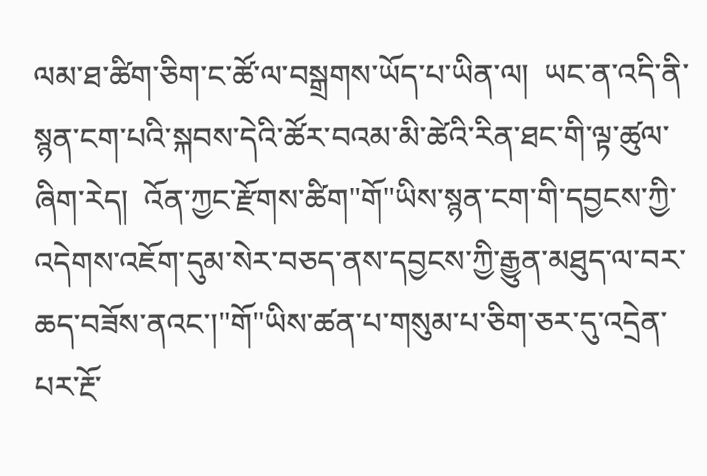ལམ་ཐ་ཚིག་ཅིག་ང་ཚོ་ལ་བསྒྲགས་ཡོད་པ་ཡིན་ལ།  ཡང་ན་འདི་ནི་སྙན་ངག་པའི་སྐབས་དེའི་ཚོར་བའམ་མི་ཚེའི་རིན་ཐང་གི་ལྟ་ཚུལ་ཞིག་རེད།  འོན་ཀྱང་རྫོགས་ཚིག"གོ"ཡིས་སྙན་ངག་གི་དབྱངས་ཀྱི་འདེགས་འཇོག་དུམ་སེར་བཅད་ནས་དབྱངས་ཀྱི་རྒྱུན་མཐུད་ལ་བར་ཆད་བཟོས་ནའང་།"གོ"ཡིས་ཚན་པ་གསུམ་པ་ཅིག་ཅར་དུ་འདྲེན་པར་རྔོ་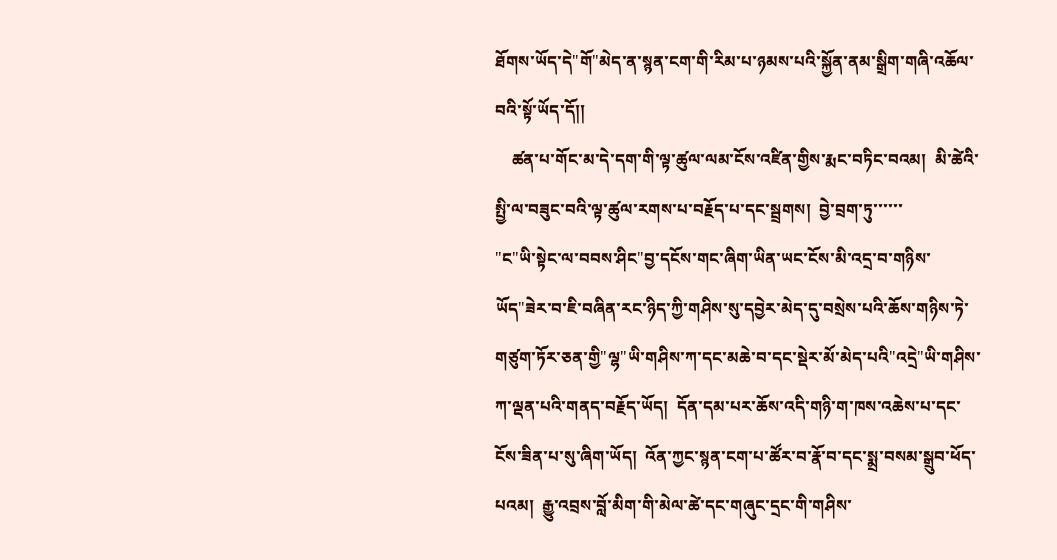ཐོགས་ཡོད་དེ"གོ"མེད་ན་སྙན་ངག་གི་རིམ་པ་ཉམས་པའི་སྐྱོན་ནམ་སྒྲིག་གཞི་འཆོལ་བའི་སྟོ་ཡོད་དོ།།
    ཚན་པ་གོང་མ་དེ་དག་གི་ལྟ་ཚུལ་ལམ་ངོས་འཛིན་གྱིས་རྨང་བཏིང་བའམ།  མི་ཚེའི་སྤྱི་ལ་བཟུང་བའི་ལྟ་ཚུལ་རགས་པ་བརྗོད་པ་དང་སྦྲགས།  བྱེ་བྲག་ཏུ་་་་་་
"ང"ཡི་སྟེང་ལ་བབས་ཤིང"བྱ་དངོས་གང་ཞིག་ཡིན་ཡང་ངོས་མི་འདྲ་བ་གཉིས་ཡོད"ཟེར་བ་ཇི་བཞིན་རང་ཉིད་ཀྱི་གཤིས་སུ་དབྱེར་མེད་དུ་བསྲེས་པའི་ཆོས་གཉིས་ཏེ་གཙུག་ཏོར་ཅན་གྱི"ལྷ"ཡི་གཤིས་ཀ་དང་མཆེ་བ་དང་སྡེར་མོ་མེད་པའི"འདྲེ"ཡི་གཤིས་ཀ་ལྡན་པའི་གནད་བརྗོད་ཡོད།  དོན་དམ་པར་ཆོས་འདི་གཉི་ག་ཁས་འཆེས་པ་དང་ངོས་ཟིན་པ་སུ་ཞིག་ཡོད།  འོན་ཀྱང་སྙན་ངག་པ་ཚོར་བ་རྣོ་བ་དང་སྨྲ་བསམ་སྒྲུབ་ཕོད་པའམ།  རྒྱུ་འབྲས་བློ་མིག་གི་མེལ་ཚེ་དང་གཞུང་དྲང་གི་གཤིས་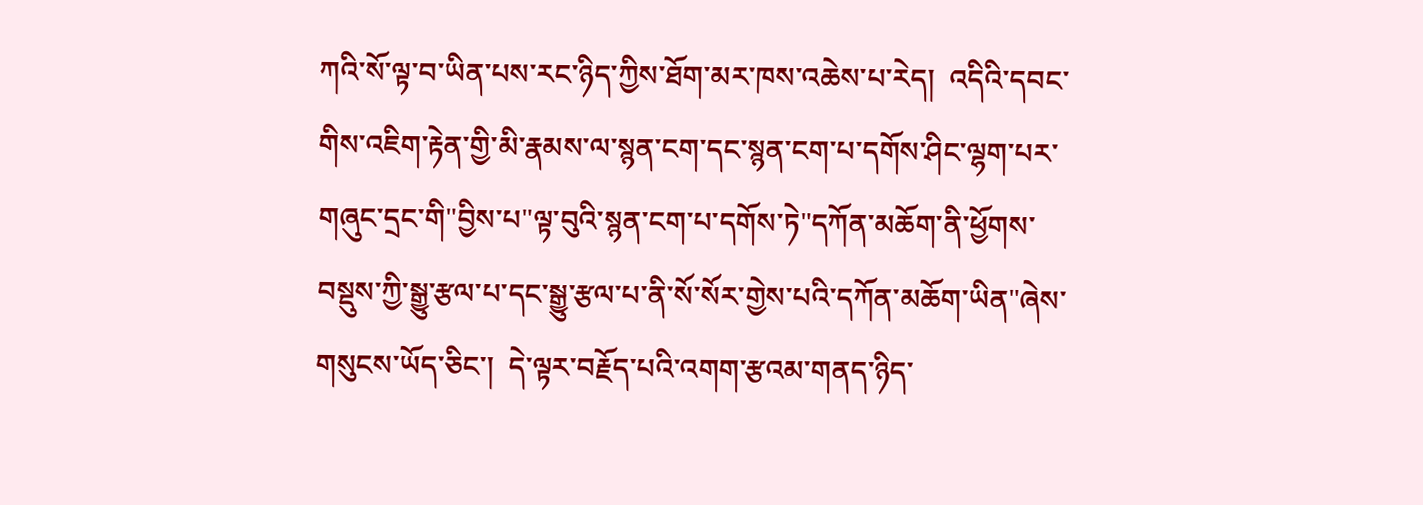ཀའི་སོ་ལྟ་བ་ཡིན་པས་རང་ཉིད་ཀྱིས་ཐོག་མར་ཁས་འཆེས་པ་རེད།  འདིའི་དབང་གིས་འཇིག་རྟེན་གྱི་མི་རྣམས་ལ་སྙན་ངག་དང་སྙན་ངག་པ་དགོས་ཤིང་ལྷག་པར་གཞུང་དྲང་གི"བྱིས་པ"ལྟ་བུའི་སྙན་ངག་པ་དགོས་ཏེ"དཀོན་མཆོག་ནི་ཕྱོགས་བསྡུས་ཀྱི་སྒྱུ་རྩལ་པ་དང་སྒྱུ་རྩལ་པ་ནི་སོ་སོར་གྱེས་པའི་དཀོན་མཆོག་ཡིན"ཞེས་གསུངས་ཡོད་ཅིང་།  དེ་ལྟར་བརྗོད་པའི་འགག་རྩའམ་གནད་ཉིད་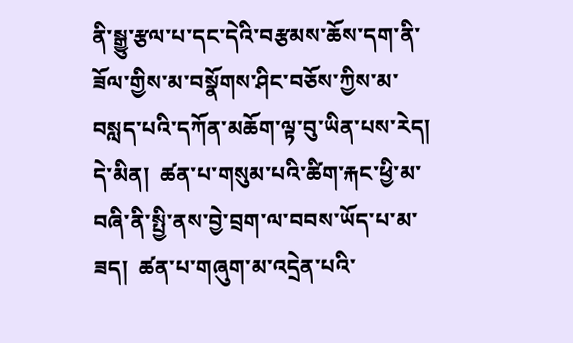ནི་སྒྱུ་རྩལ་པ་དང་དེའི་བརྩམས་ཆོས་དག་ནི་ཟོལ་གྱིས་མ་བསྣོགས་ཤིང་བཅོས་ཀྱིས་མ་བསླད་པའི་དཀོན་མཆོག་ལྟ་བུ་ཡིན་པས་རེད།  དེ་མིན།  ཚན་པ་གསུམ་པའི་ཚིག་རྐང་ཕྱི་མ་བཞི་ནི་སྤྱི་ནས་བྱེ་བྲག་ལ་བབས་ཡོད་པ་མ་ཟད།  ཚན་པ་གཞུག་མ་འདྲེན་པའི་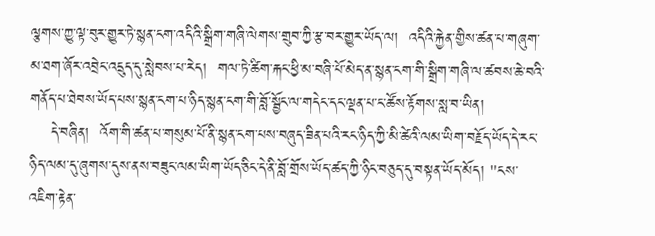ལྕགས་ཀྱུ་ལྟ་བུར་གྱུར་ཏེ་སྙན་ངག་འདིའི་སྒྲིག་གཞི་ལེགས་གྲུབ་ཀྱི་རྩ་བར་གྱུར་ཡོད་ལ།  འདིའི་རྐྱེན་གྱིས་ཚན་པ་གཞུག་མ་ཐག་ཞོར་འབྲེང་འདྲུད་དུ་སླེབས་པ་རེད།  གལ་ཏེ་ཚིག་རྐང་ཕྱི་མ་བཞི་པོ་མེད་ན་སྙན་ངག་གི་སྒྲིག་གཞི་ལ་ཚབས་ཆེ་བའི་གནོད་པ་ཐེབས་ཡོད་པས་སྙན་ངག་པ་ཉིད་སྙན་ངག་གི་བློ་སྦྱོང་ལ་གདེང་དང་ལྡན་པ་ང་ཚོས་རྟོགས་སླ་བ་ཡིན།
    དེ་བཞིན།  འོག་གི་ཚན་པ་གསུམ་པོ་ནི་སྙན་ངག་པས་བཞུད་ཟིན་པའི་རང་ཉིད་ཀྱི་མི་ཚེའི་ལམ་ཡིག་བརྗོད་ཡོད་དེ་རང་ཉིད་ལམ་དུ་ཞུགས་དུས་ནས་བཟུང་ལམ་ཡིག་ཡོད་ཅིང་དེ་ནི་བློ་གྲོས་ཡོད་ཚད་ཀྱི་ཉིང་བཅུད་དུ་བསྟན་ཡོད་མོད། "ངས་འཇིག་རྟེན་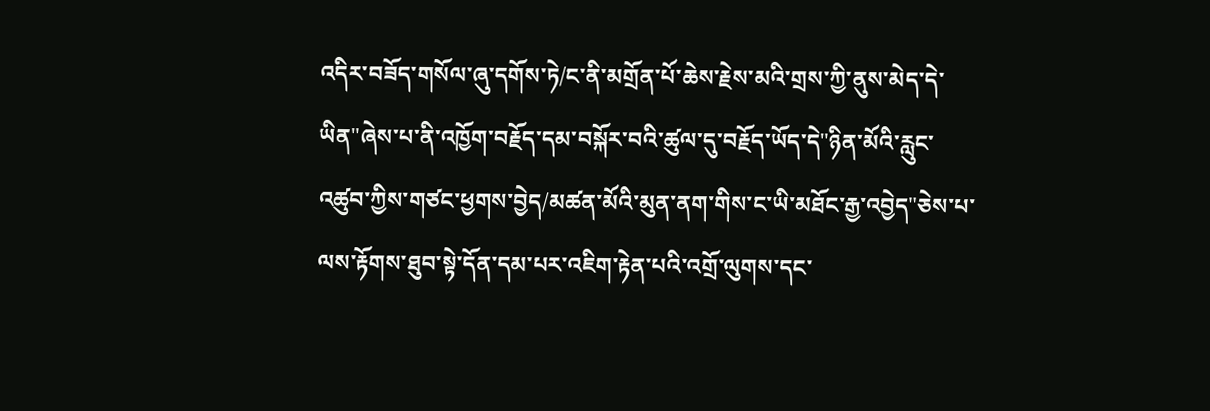འདིར་བཟོད་གསོལ་ཞུ་དགོས་ཏེ/ང་ནི་མགྲོན་པོ་ཆེས་རྗེས་མའི་གྲས་ཀྱི་ནུས་མེད་དེ་ཡིན"ཞེས་པ་ནི་འཁྱོག་བརྗོད་དམ་བསྐོར་བའི་ཚུལ་དུ་བརྗོད་ཡོད་དེ"ཉིན་མོའི་རླུང་འཚུབ་ཀྱིས་གཙང་ཕྱགས་བྱེད/མཚན་མོའི་མུན་ནག་གིས་ང་ཡི་མཐོང་རྒྱ་འབྱེད"ཅེས་པ་ལས་རྟོགས་ཐུབ་སྟེ་དོན་དམ་པར་འཇིག་རྟེན་པའི་འགྲོ་ལུགས་དང་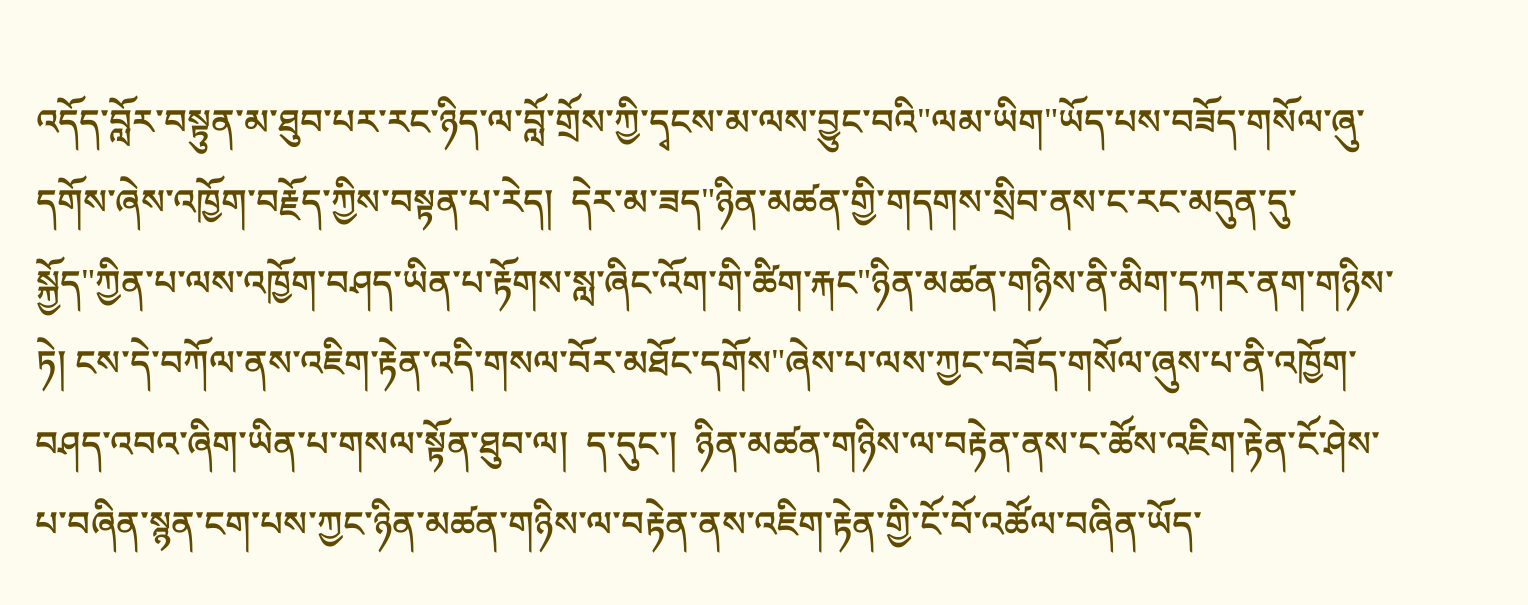འདོད་བློར་བསྟུན་མ་ཐུབ་པར་རང་ཉིད་ལ་བློ་གྲོས་ཀྱི་དྭངས་མ་ལས་བྱུང་བའི"ལམ་ཡིག"ཡོད་པས་བཟོད་གསོལ་ཞུ་དགོས་ཞེས་འཁྱོག་བརྗོད་ཀྱིས་བསྟན་པ་རེད།  དེར་མ་ཟད"ཉིན་མཚན་གྱི་གདགས་སྲིབ་ནས་ང་རང་མདུན་དུ་སྐྱོད"ཀྱིན་པ་ལས་འཁྱོག་བཤད་ཡིན་པ་རྟོགས་སླ་ཞིང་འོག་གི་ཚིག་རྐང"ཉིན་མཚན་གཉིས་ནི་མིག་དཀར་ནག་གཉིས་ཏེ། ངས་དེ་བཀོལ་ནས་འཇིག་རྟེན་འདི་གསལ་བོར་མཐོང་དགོས"ཞེས་པ་ལས་ཀྱང་བཟོད་གསོལ་ཞུས་པ་ནི་འཁྱོག་བཤད་འབའ་ཞིག་ཡིན་པ་གསལ་སྟོན་ཐུབ་ལ།  ད་དུང་།  ཉིན་མཚན་གཉིས་ལ་བརྟེན་ནས་ང་ཚོས་འཇིག་རྟེན་ངོ་ཤེས་པ་བཞིན་སྙན་ངག་པས་ཀྱང་ཉིན་མཚན་གཉིས་ལ་བརྟེན་ནས་འཇིག་རྟེན་གྱི་ངོ་བོ་འཚོལ་བཞིན་ཡོད་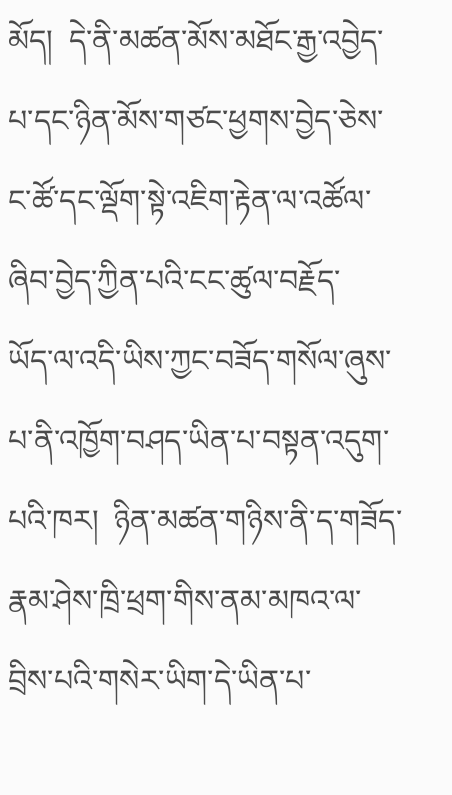མོད།  དེ་ནི་མཚན་མོས་མཐོང་རྒྱ་འབྱེད་པ་དང་ཉིན་མོས་གཙང་ཕྱགས་བྱེད་ཅེས་ང་ཚོ་དང་ལྡོག་སྟེ་འཇིག་རྟེན་ལ་འཚོལ་ཞིབ་བྱེད་ཀྱིན་པའི་ངང་ཚུལ་བརྗོད་
ཡོད་ལ་འདི་ཡིས་ཀྱང་བཟོད་གསོལ་ཞུས་པ་ནི་འཁྱོག་བཤད་ཡིན་པ་བསྟན་འདུག་པའི་ཁར།  ཉིན་མཚན་གཉིས་ནི་ད་གཟོད་རྣམ་ཤེས་ཁྲི་ཕྲག་གིས་ནམ་མཁའ་ལ་བྲིས་པའི་གསེར་ཡིག་དེ་ཡིན་པ་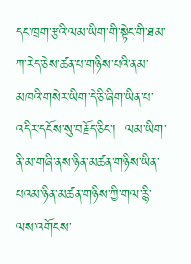དང་ཁྲག་རྩའི་ལམ་ཡིག་གི་སྟེང་གི་ཐམ་ཀ་རེད་ཅེས་ཚན་པ་གཉིས་པའི་ནམ་མཁའི་གསེར་ཡིག་དེ་ཅི་ཞིག་ཡིན་པ་འདིར་དངོས་སུ་བརྗོད་ཅིང་།  ལམ་ཡིག་ནི་མ་གཞི་ནས་ཉིན་མཚན་གཉིས་ཡིན་པའམ་ཉིན་མཚན་གཉིས་ཀྱི་གལ་རྙི་ལས་འགོངས་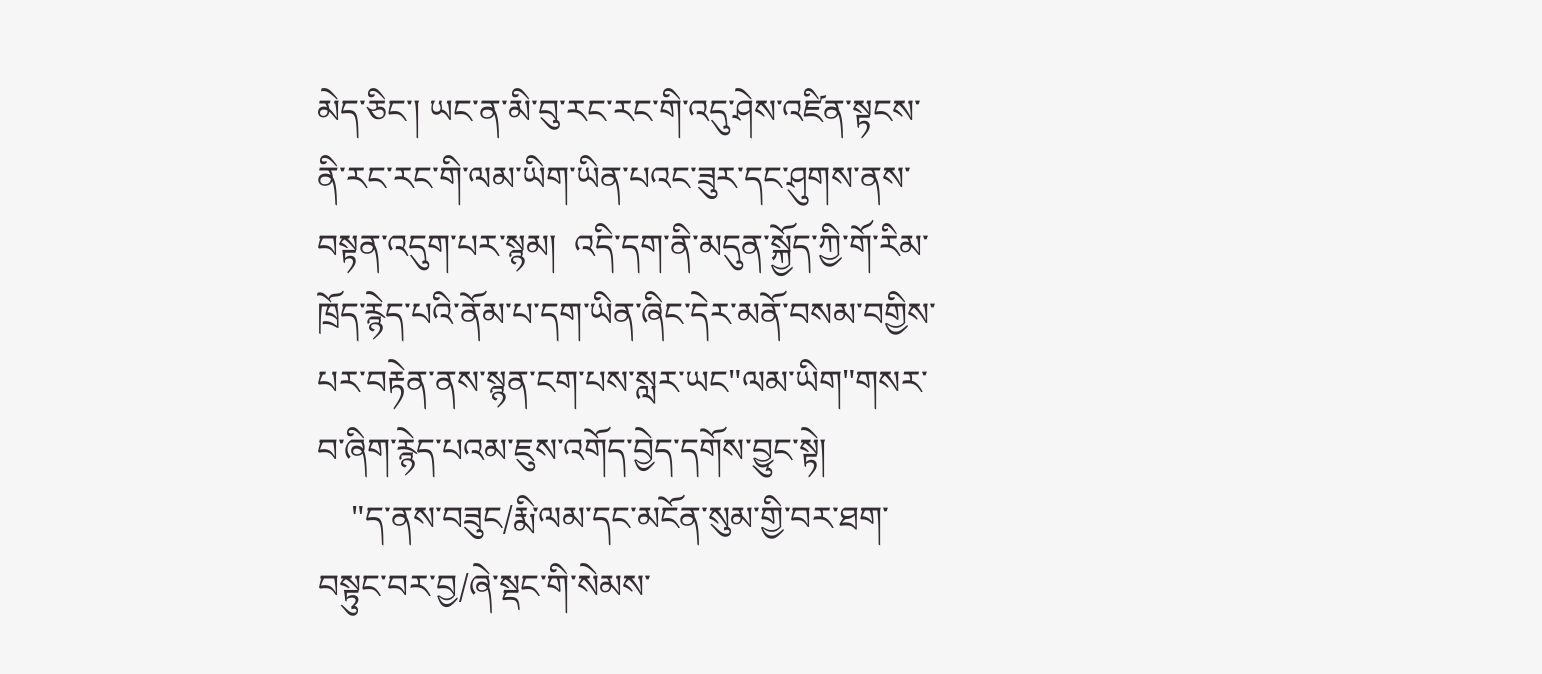མེད་ཅིང་། ཡང་ན་མི་བུ་རང་རང་གི་འདུ་ཤེས་འཛིན་སྟངས་ནི་རང་རང་གི་ལམ་ཡིག་ཡིན་པའང་ཟུར་དང་ཤུགས་ནས་བསྟན་འདུག་པར་སྙམ།  འདི་དག་ནི་མདུན་སྐྱོད་ཀྱི་གོ་རིམ་ཁྲོད་རྙེད་པའི་ནོམ་པ་དག་ཡིན་ཞིང་དེར་མནོ་བསམ་བགྱིས་པར་བརྟེན་ནས་སྙན་ངག་པས་སླར་ཡང"ལམ་ཡིག"གསར་བ་ཞིག་རྙེད་པའམ་ཇུས་འགོད་བྱེད་དགོས་བྱུང་སྟེ།
    "ད་ནས་བཟུང/རྨི་ལམ་དང་མངོན་སུམ་གྱི་བར་ཐག་བསྟུང་བར་བྱ/ཞེ་སྡང་གི་སེམས་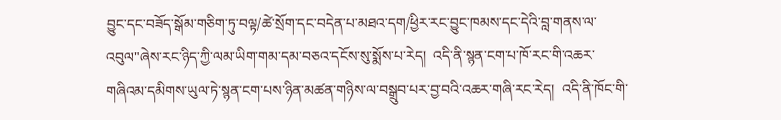བྱུང་དང་བཟོད་སྒོམ་གཅིག་ཏུ་བལྟ/ཚེ་སྲོག་དང་བདེན་པ་མཐའ་དག/ཕྱིར་རང་བྱུང་ཁམས་དང་དེའི་བླ་གནས་ལ་འབུལ"ཞེས་རང་ཉིད་ཀྱི་ལམ་ཡིག་གམ་དམ་བཅའ་དངོས་སུ་སྨོས་པ་རེད།  འདི་ནི་སྙན་ངག་པ་ཁོ་རང་གི་འཆར་གཞིའམ་དམིགས་ཡུལ་ཏེ་སྙན་ངག་པས་ཉིན་མཚན་གཉིས་ལ་བསྒྲུབ་པར་བྱ་བའི་འཆར་གཞི་རང་རེད།  འདི་ནི་ཁོང་གི་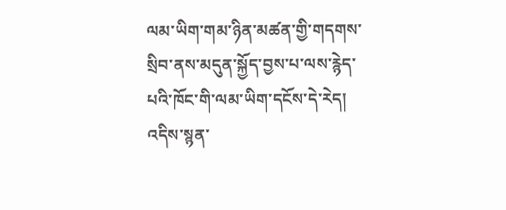ལམ་ཡིག་གམ་ཉིན་མཚན་གྱི་གདགས་སྲིབ་ནས་མདུན་སྐྱོད་བྱས་པ་ལས་རྙེད་པའི་ཁོང་གི་ལམ་ཡིག་དངོས་དེ་རེད།  འདིས་སྙན་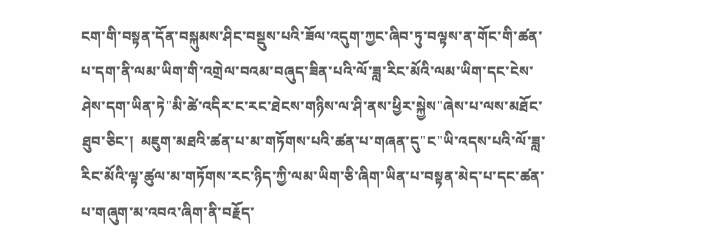ངག་གི་བསྟན་དོན་བསྐུམས་ཤིང་བསྡུས་པའི་ཟོལ་འདུག་ཀྱང་ཞིབ་ཏུ་བལྟས་ན་གོང་གི་ཚན་པ་དག་ནི་ལམ་ཡིག་གི་འགྲེལ་བའམ་བཞུད་ཟིན་པའི་ལོ་ཟླ་རིང་མོའི་ལམ་ཡིག་དང་ངེས་ཤེས་དག་ཡིན་ཏེ"མི་ཚེ་འདིར་ང་རང་ཐེངས་གཉིས་ལ་ཤི་ནས་ཕྱིར་སྐྱེས"ཞེས་པ་ལས་མཐོང་ཐུབ་ཅིང་།  མཇུག་མཐའི་ཚན་པ་མ་གཏོགས་པའི་ཚན་པ་གཞན་དུ"ང"ཡི་འདས་པའི་ལོ་ཟླ་རིང་མོའི་ལྟ་ཚུལ་མ་གཏོགས་རང་ཉིད་ཀྱི་ལམ་ཡིག་ཅི་ཞིག་ཡིན་པ་བསྟན་མེད་པ་དང་ཚན་པ་གཞུག་མ་འབའ་ཞིག་ནི་བརྗོད་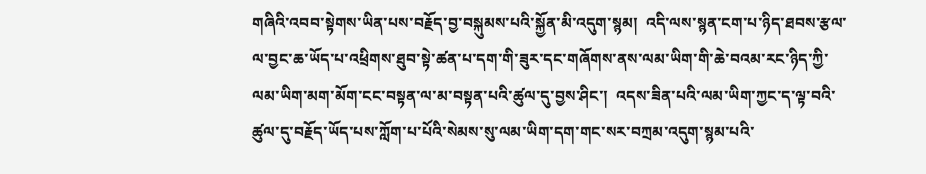གཞིའི་འབབ་སྟེགས་ཡིན་པས་བརྗོད་བྱ་བསྐུམས་པའི་སྐྱོན་མི་འདུག་སྙམ།  འདི་ལས་སྙན་ངག་པ་ཉིད་ཐབས་རྩལ་ལ་བྱང་ཆ་ཡོད་པ་འཕྲིགས་ཐུབ་སྟེ་ཚན་པ་དག་གི་ཟུར་དང་གཞོགས་ནས་ལམ་ཡིག་གི་ཆེ་བའམ་རང་ཉིད་ཀྱི་ལམ་ཡིག་མག་མོག་ངང་བསྟན་ལ་མ་བསྟན་པའི་ཚུལ་དུ་བྱས་ཤིང་།  འདས་ཟིན་པའི་ལམ་ཡིག་ཀྱང་ད་ལྟ་བའི་ཚུལ་དུ་བརྗོད་ཡོད་པས་ཀློག་པ་པོའི་སེམས་སུ་ལམ་ཡིག་དག་གང་སར་བཀྲམ་འདུག་སྙམ་པའི་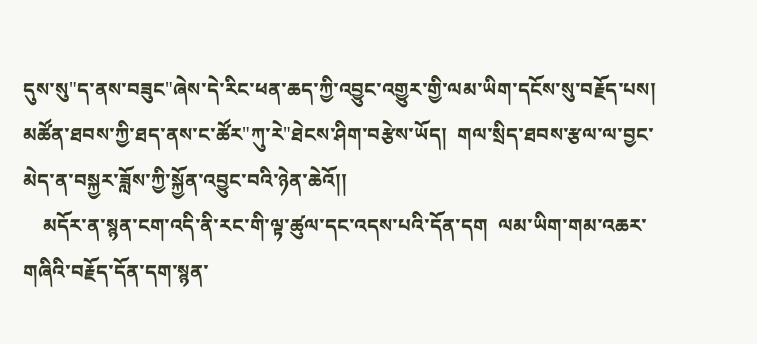དུས་སུ"ད་ནས་བཟུང"ཞེས་དེ་རིང་ཕན་ཆད་ཀྱི་འབྱུང་འགྱུར་གྱི་ལམ་ཡིག་དངོས་སུ་བརྗོད་པས།  མཚོན་ཐབས་ཀྱི་ཐད་ནས་ང་ཚོར"ཀུ་རེ"ཐེངས་ཤིག་བརྩེས་ཡོད།  གལ་སྲིད་ཐབས་རྩལ་ལ་བྱང་མེད་ན་བསྐྱར་ཟློས་ཀྱི་སྐྱོན་འབྱུང་བའི་ཉེན་ཆེའོ།།
    མདོར་ན་སྙན་ངག་འདི་ནི་རང་གི་ལྟ་ཚུལ་དང་འདས་པའི་དོན་དག  ལམ་ཡིག་གམ་འཆར་གཞིའི་བརྗོད་དོན་དག་སྙན་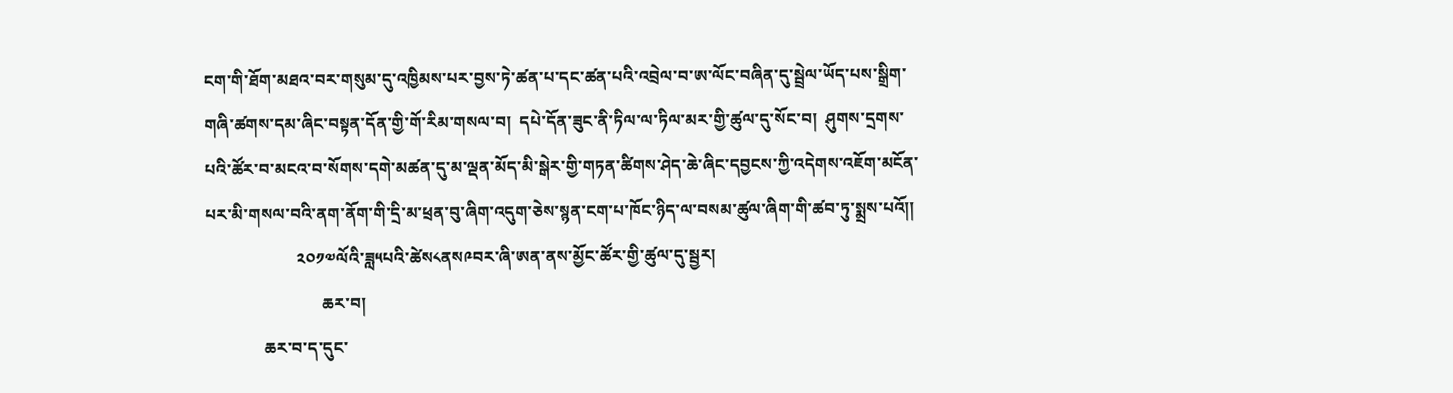ངག་གི་ཐོག་མཐའ་བར་གསུམ་དུ་འཁྱིམས་པར་བྱས་ཏེ་ཚན་པ་དང་ཚན་པའི་འབྲེལ་བ་ཨ་ལོང་བཞིན་དུ་སྦྲེལ་ཡོད་པས་སྒྲིག་གཞི་ཚགས་དམ་ཞིང་བསྟན་དོན་གྱི་གོ་རིམ་གསལ་བ།  དཔེ་དོན་ཟུང་ནི་ཏིལ་ལ་ཏིལ་མར་གྱི་ཚུལ་དུ་སོང་བ།  ཤུགས་དྲགས་པའི་ཚོར་བ་མངའ་བ་སོགས་དགེ་མཚན་དུ་མ་ལྡན་མོད་མི་སྒེར་གྱི་གཏན་ཚིགས་ཤེད་ཆེ་ཞིང་དབྱངས་ཀྱི་འདེགས་འཇོག་མངོན་པར་མི་གསལ་བའི་ནག་ནོག་གི་དྲི་མ་ཕྲན་བུ་ཞིག་འདུག་ཅེས་སྙན་ངག་པ་ཁོང་ཉིད་ལ་བསམ་ཚུལ་ཞིག་གི་ཚབ་ཏུ་སྨྲས་པའོ།།
                      ༢༠༡༧ལོའི་ཟླ༥པའི་ཚེས༨ནས༩བར་ཞི་ཨན་ནས་མྱོང་ཚོར་གྱི་ཚུལ་དུ་སྦྱར།
                            ཆར་བ།
              ཆར་བ་ད་དུང་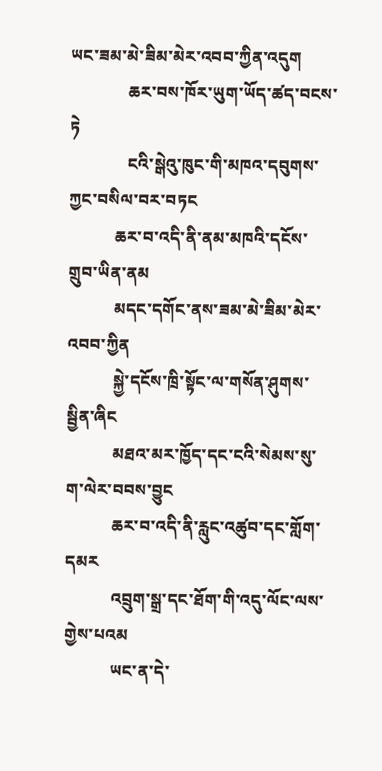ཡང་ཟམ་མེ་ཟིམ་མེར་འབབ་ཀྱིན་འདུག
              ཆར་བས་ཁོར་ཡུག་ཡོད་ཚད་བངས་ཏེ
              ངའི་སྒེའུ་ཁུང་གི་མཁའ་དབུགས་ཀྱང་བསིལ་བར་བཏང
           ཆར་བ་འདི་ནི་ནམ་མཁའི་དངོས་གྲུབ་ཡིན་ནམ
           མདང་དགོང་ནས་ཟམ་མེ་ཟིམ་མེར་འབབ་ཀྱིན
           སྐྱེ་དངོས་ཁྲི་སྟོང་ལ་གསོན་ཤུགས་སྦྱིན་ཞིང
           མཐའ་མར་ཁྱོད་དང་ངའི་སེམས་སུ་ག་ལེར་བབས་བྱུང
           ཆར་བ་འདི་ནི་རླུང་འཚུབ་དང་གློག་དམར
           འབྲུག་སྒྲ་དང་ཐོག་གི་འདུ་ལོང་ལས་གྱེས་པའམ
           ཡང་ན་དེ་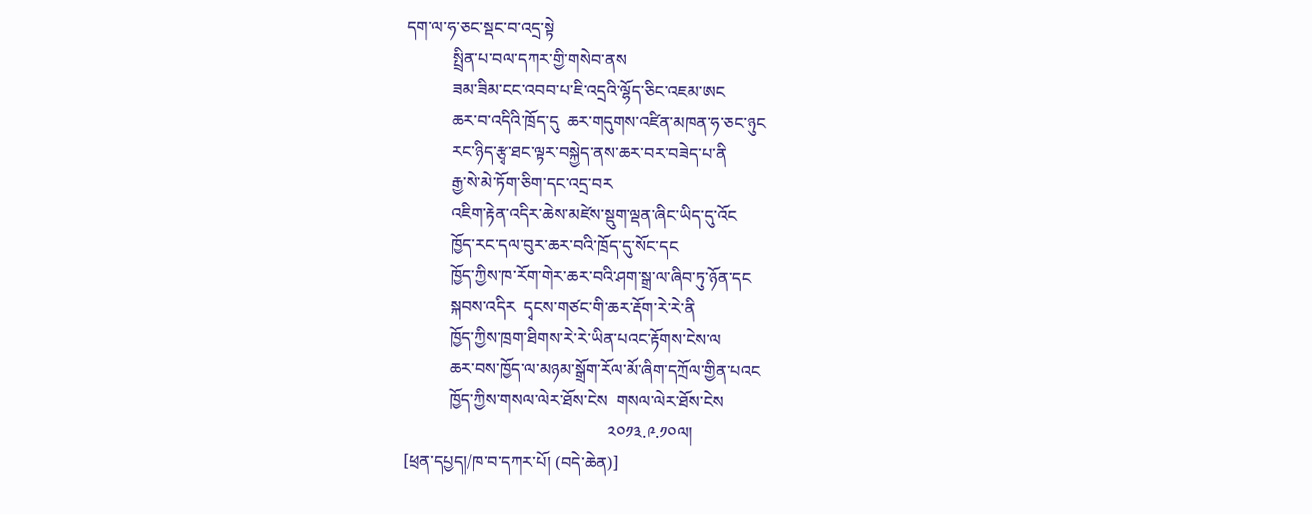དག་ལ་ཧ་ཅང་སྡང་བ་འདྲ་སྟེ
           སྤྲིན་པ་བལ་དཀར་གྱི་གསེབ་ནས
           ཟམ་ཟིམ་ངང་འབབ་པ་ཇི་འདྲའི་ལྷོད་ཅིང་འཇམ་ཨང
           ཆར་བ་འདིའི་ཁྲོད་དུ  ཆར་གདུགས་འཛིན་མཁན་ཧ་ཅང་ཉུང
           རང་ཉིད་རྩྭ་ཐང་ལྟར་བསྐྱེད་ནས་ཆར་བར་བཟེད་པ་ནི
           རྒྱ་སེ་མེ་ཏོག་ཅིག་དང་འདྲ་བར
           འཇིག་རྟེན་འདིར་ཆེས་མཛེས་སྡུག་ལྡན་ཞིང་ཡིད་དུ་འོང
           ཁྱོད་རང་དལ་བུར་ཆར་བའི་ཁྲོད་དུ་སོང་དང
           ཁྱོད་ཀྱིས་ཁ་རོག་གེར་ཆར་བའི་ཤག་སྒྲ་ལ་ཞིབ་ཏུ་ཉོན་དང
           སྐབས་འདིར  དྭངས་གཙང་གི་ཆར་རྡོག་རེ་རེ་ནི
           ཁྱོད་ཀྱིས་ཁྲག་ཐིགས་རེ་རེ་ཡིན་པའང་རྟོགས་ངེས་ལ
           ཆར་བས་ཁྱོད་ལ་མཉམ་སྒྲོག་རོལ་མོ་ཞིག་དཀྲོལ་གྱིན་པའང
           ཁྱོད་ཀྱིས་གསལ་ལེར་ཐོས་ངེས  གསལ་ལེར་ཐོས་ངེས
                                                 ༢༠༡༣.༩.༡༠ལ།
[ཕྲན་དཔྱད།/ཁ་བ་དཀར་པོ། (བདེ་ཆེན)]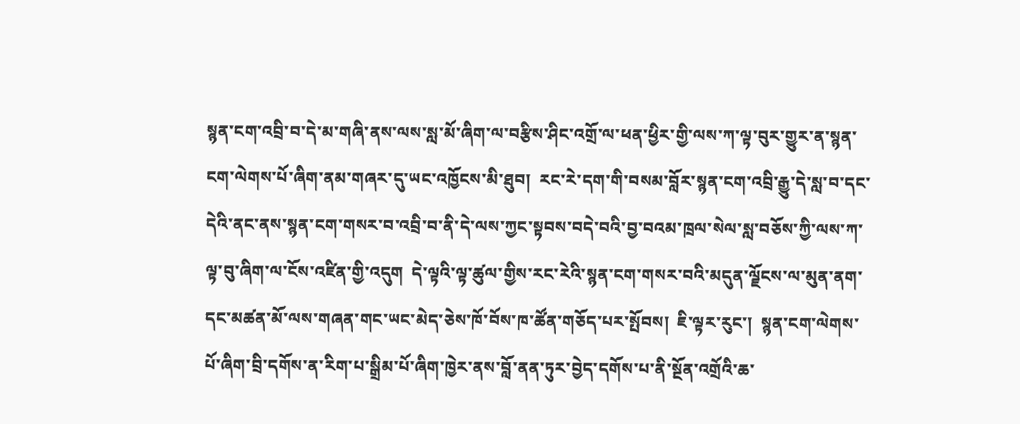སྙན་ངག་འབྲི་བ་དེ་མ་གཞི་ནས་ལས་སླ་མོ་ཞིག་ལ་བརྩིས་ཤིང་འགྲོ་ལ་ཕན་ཕྱིར་གྱི་ལས་ཀ་ལྟ་བུར་གྱུར་ན་སྙན་ངག་ལེགས་པོ་ཞིག་ནམ་གཞར་དུ་ཡང་འཁྱོངས་མི་ཐུབ།  རང་རེ་དག་གི་བསམ་བློར་སྙན་ངག་འབྲི་རྒྱུ་དེ་སླ་བ་དང་དེའི་ནང་ནས་སྙན་ངག་གསར་བ་འབྲི་བ་ནི་དེ་ལས་ཀྱང་སྟབས་བདེ་བའི་བྱ་བའམ་ཁྲལ་སེལ་སླ་བཅོས་ཀྱི་ལས་ཀ་ལྟ་བུ་ཞིག་ལ་ངོས་འཛིན་གྱི་འདུག  དེ་ལྟའི་ལྟ་ཚུལ་གྱིས་རང་རེའི་སྙན་ངག་གསར་བའི་མདུན་ལྗོངས་ལ་མུན་ནག་དང་མཚན་མོ་ལས་གཞན་གང་ཡང་མེད་ཅེས་ཁོ་བོས་ཁ་ཚོན་གཅོད་པར་སྤོབས།  ཇི་ལྟར་རུང་།  སྙན་ངག་ལེགས་པོ་ཞིག་བྲི་དགོས་ན་རིག་པ་སྒྲིམ་པོ་ཞིག་ཁྱེར་ནས་བློ་ནན་ཏུར་བྱེད་དགོས་པ་ནི་སྔོན་འགྲོའི་ཆ་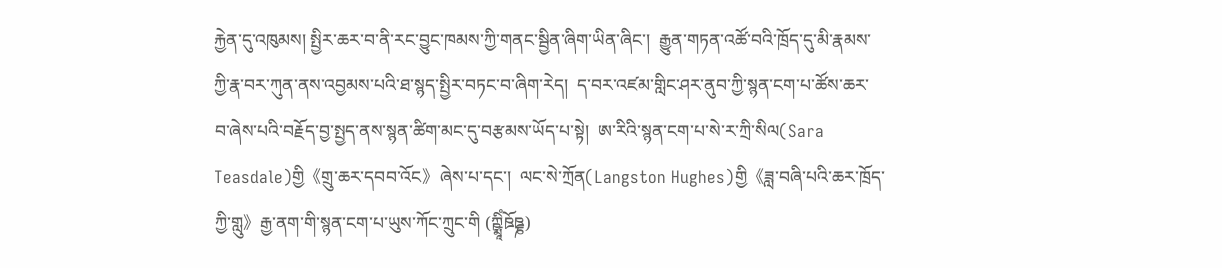རྐྱེན་དུ་འཁུམས། སྤྱིར་ཆར་བ་ནི་རང་བྱུང་ཁམས་ཀྱི་གནང་སྦྱིན་ཞིག་ཡིན་ཞིང་།  རྒྱུན་གཏན་འཚོ་བའི་ཁྲོད་དུ་མི་རྣམས་ཀྱི་རྣ་བར་ཀུན་ནས་འབྱམས་པའི་ཐ་སྙད་སྤྱིར་བཏང་བ་ཞིག་རེད།  ད་བར་འཛམ་གླིང་ཤར་ནུབ་ཀྱི་སྙན་ངག་པ་ཚོས་ཆར་བ་ཞེས་པའི་བརྗོད་བྱ་སྤྱད་ནས་སྙན་ཚིག་མང་དུ་བརྩམས་ཡོད་པ་སྟེ།  ཨ་རིའི་སྙན་ངག་པ་སེ་ར་ཀྲི་སིལ(Sara Teasdale)གྱི《གྲུ་ཆར་དབབ་འོང》ཞེས་པ་དང་།  ལང་སེ་ཀྲོན(Langston Hughes)གྱི《ཟླ་བཞི་པའི་ཆར་ཁྲོད་ཀྱི་གླུ》རྒྱ་ནག་གི་སྙན་ངག་པ་ཡུས་ཀོང་ཀྲུང་གི (ཀྵྨཱིཾཋོཋྞ)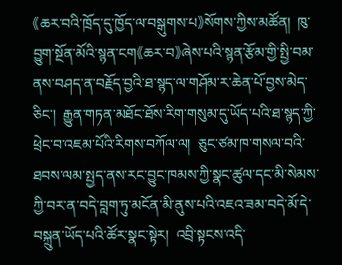《ཆར་བའི་ཁྲོད་དུ་ཁྱོད་ལ་བསྒུགས་པ》སོགས་ཀྱིས་མཚོན།  ཁུ་བྱུག་སྔོན་མོའི་སྙན་ངག《ཆར་བ》ཞེས་པའི་སྙན་རྩོམ་གྱི་སྤྱི་བམ་ནས་བཤད་ན་བརྗོད་བྱའི་ཐ་སྙད་ལ་གཤོམ་ར་ཆེན་པོ་བྱས་མེད་ཅིང་།  རྒྱུན་གཏན་མཐོང་ཐོས་རིག་གསུམ་དུ་ཡོད་པའི་ཐ་སྙད་ཀྱི་ཕྲེང་བ་འཇམ་པོའི་རིགས་བཀོལ་ལ།  ཅུང་ཙམ་ཁ་གསལ་བའི་ཐབས་ལམ་སྤྱད་ནས་རང་བྱུང་ཁམས་ཀྱི་སྣང་ཚུལ་དང་མི་སེམས་ཀྱི་བར་ན་བདེ་བླག་ཏུ་མངོན་མི་ནུས་པའི་འཇའ་ཟམ་བདེ་མོ་དེ་བསྐྲུན་ཡོད་པའི་ཚོར་སྣང་སྟེར།  འབྲི་སྟངས་འདི་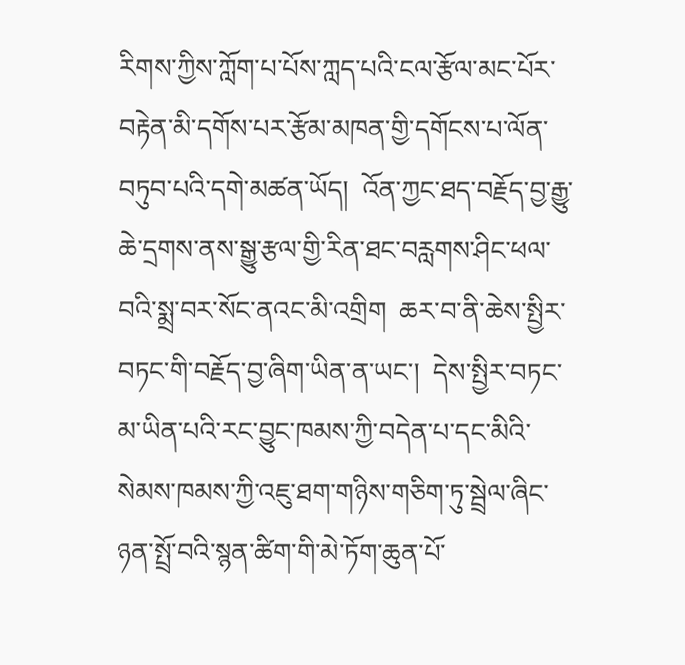རིགས་ཀྱིས་ཀློག་པ་པོས་ཀླད་པའི་ངལ་རྩོལ་མང་པོར་བརྟེན་མི་དགོས་པར་རྩོམ་མཁན་གྱི་དགོངས་པ་ལོན་བཏུབ་པའི་དགེ་མཚན་ཡོད།  འོན་ཀྱང་ཐད་བརྗོད་བྱ་རྒྱུ་ཆེ་དྲགས་ནས་སྒྱུ་རྩལ་གྱི་རིན་ཐང་བརླགས་ཤིང་ཕལ་བའི་སྨྲ་བར་སོང་ནའང་མི་འགྲིག  ཆར་བ་ནི་ཆེས་སྤྱིར་བཏང་གི་བརྗོད་བྱ་ཞིག་ཡིན་ན་ཡང་།  དེས་སྤྱིར་བཏང་མ་ཡིན་པའི་རང་བྱུང་ཁམས་ཀྱི་བདེན་པ་དང་མིའི་སེམས་ཁམས་ཀྱི་འཇུ་ཐག་གཉིས་གཅིག་ཏུ་སྦྲེལ་ཞིང་ཉན་སྤྲོ་བའི་སྙན་ཚིག་གི་མེ་ཏོག་ཆུན་པོ་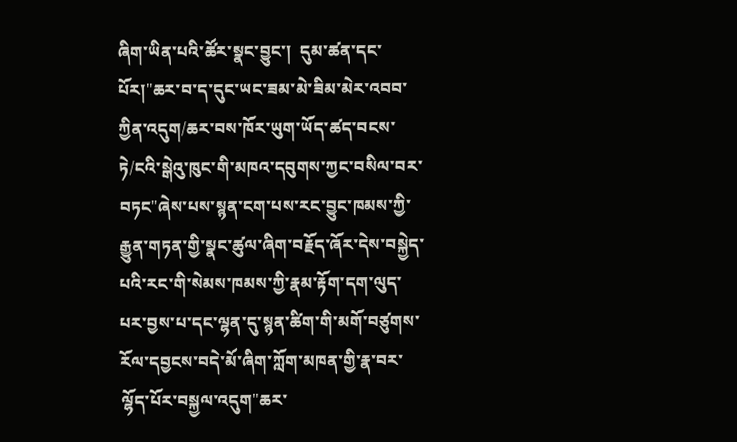ཞིག་ཡིན་པའི་ཚོར་སྣང་བྱུང་།  དུམ་ཚན་དང་པོར།"ཆར་བ་ད་དུང་ཡང་ཟམ་མེ་ཟིམ་མེར་འབབ་ཀྱིན་འདུག/ཆར་བས་ཁོར་ཡུག་ཡོད་ཚད་བངས་ཏེ/ངའི་སྒེའུ་ཁུང་གི་མཁའ་དབུགས་ཀྱང་བསིལ་བར་བཏང"ཞེས་པས་སྙན་ངག་པས་རང་བྱུང་ཁམས་ཀྱི་རྒྱུན་གཏན་གྱི་སྣང་ཚུལ་ཞིག་བརྗོད་ཞོར་དེས་བསྐྱེད་པའི་རང་གི་སེམས་ཁམས་ཀྱི་རྣམ་རྟོག་དག་ལུད་པར་བྱས་པ་དང་ལྷན་དུ་སྙན་ཚིག་གི་མགོ་བཙུགས་རོལ་དབྱངས་བདེ་མོ་ཞིག་ཀློག་མཁན་གྱི་རྣ་བར་ལྷོད་པོར་བསྐྱལ་འདུག"ཆར་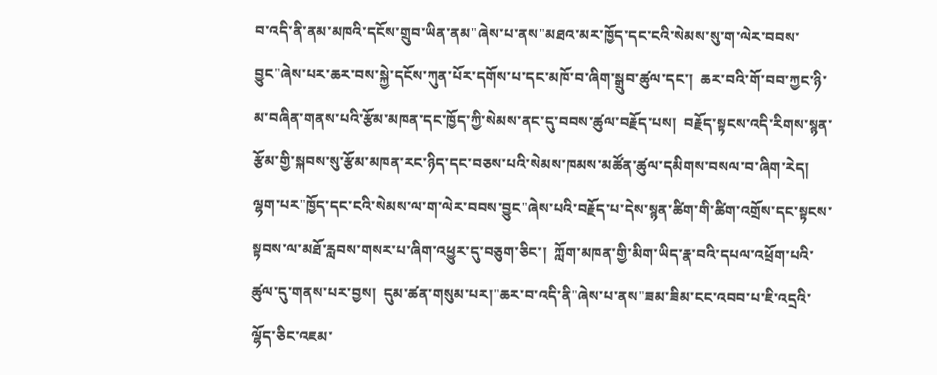བ་འདི་ནི་ནམ་མཁའི་དངོས་གྲུབ་ཡིན་ནམ"ཞེས་པ་ནས"མཐའ་མར་ཁྱོད་དང་ངའི་སེམས་སུ་ག་ལེར་བབས་བྱུང"ཞེས་པར་ཆར་བས་སྐྱེ་དངོས་ཀུན་པོར་དགོས་པ་དང་མཁོ་བ་ཞིག་སྒྲུབ་ཚུལ་དང་།  ཆར་བའི་གོ་བབ་ཀྱང་ཉི་མ་བཞིན་གནས་པའི་རྩོམ་མཁན་དང་ཁྱོད་ཀྱི་སེམས་ནང་དུ་བབས་ཚུལ་བརྗོད་པས།  བརྗོད་སྟངས་འདི་རིགས་སྙན་རྩོམ་གྱི་སྐབས་སུ་རྩོམ་མཁན་རང་ཉིད་དང་བཅས་པའི་སེམས་ཁམས་མཚོན་ཚུལ་དམིགས་བསལ་བ་ཞིག་རེད།  ལྷག་པར"ཁྱོད་དང་ངའི་སེམས་ལ་ག་ལེར་བབས་བྱུང"ཞེས་པའི་བརྗོད་པ་དེས་སྙན་ཚིག་གི་ཚིག་འགྲོས་དང་སྟངས་སྟབས་ལ་མཐོ་རླབས་གསར་པ་ཞིག་འཕྱུར་དུ་བཅུག་ཅིང་།  ཀློག་མཁན་གྱི་མིག་ཡིད་རྣ་བའི་དཔལ་འཕྲོག་པའི་ཚུལ་དུ་གནས་པར་བྱས།  དུམ་ཚན་གསུམ་པར།"ཆར་བ་འདི་ནི"ཞེས་པ་ནས"ཟམ་ཟིམ་ངང་འབབ་པ་ཇི་འདྲའི་ལྷོད་ཅིང་འཇམ་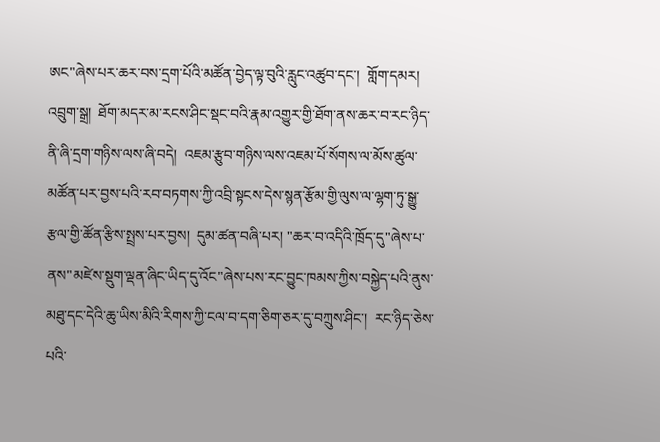ཨང"ཞེས་པར་ཆར་བས་དྲག་པོའི་མཚོན་བྱེད་ལྟ་བུའི་རླུང་འཚུབ་དང་།  གློག་དམར།  འབྲུག་སྒྲ།  ཐོག་མདར་མ་རངས་ཤིང་སྡང་བའི་རྣམ་འགྱུར་གྱི་ཐོག་ནས་ཆར་བ་རང་ཉིད་ནི་ཞི་དྲག་གཉིས་ལས་ཞི་བདེ།  འཇམ་རྩུབ་གཉིས་ལས་འཇམ་པོ་སོགས་ལ་མོས་ཚུལ་མཚོན་པར་བྱས་པའི་རབ་བཏགས་ཀྱི་འབྲི་སྟངས་དེས་སྙན་རྩོམ་གྱི་ལུས་ལ་ལྷག་ཏུ་སྒྱུ་རྩལ་གྱི་ཚོན་རྩིས་སྤྲས་པར་བྱས།  དུམ་ཚན་བཞི་པར། "ཆར་བ་འདིའི་ཁྲོད་དུ"ཞེས་པ་ནས"མཛེས་སྡུག་ལྡན་ཞིང་ཡིད་དུ་འོང"ཞེས་པས་རང་བྱུང་ཁམས་ཀྱིས་བསྐྱེད་པའི་ནུས་མཐུ་དང་དེའི་ཆུ་ཡིས་མིའི་རིགས་ཀྱི་ངལ་བ་དག་ཅིག་ཅར་དུ་བཀྲུས་ཤིང་།  རང་ཉིད་ཅེས་པའི་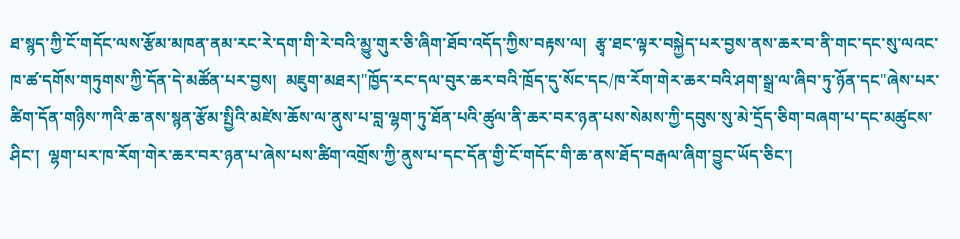ཐ་སྙད་ཀྱི་ངོ་གདོང་ལས་རྩོམ་མཁན་ནམ་རང་རེ་དག་གི་རེ་བའི་མྱུ་གུར་ཅི་ཞིག་ཐོབ་འདོད་ཀྱིས་བརྟས་ལ།  རྩྭ་ཐང་ལྟར་བསྐྱེད་པར་བྱས་ནས་ཆར་བ་ནི་གང་དང་སུ་ལའང་ཁ་ཚ་དགོས་གཏུགས་ཀྱི་དོན་དེ་མཚོན་པར་བྱས།  མཇུག་མཐར།"ཁྱོད་རང་དལ་བུར་ཆར་བའི་ཁྲོད་དུ་སོང་དང/ཁ་རོག་གེར་ཆར་བའི་ཤག་སྒྲ་ལ་ཞིབ་ཏུ་ཉོན་དང"ཞེས་པར་ཚིག་དོན་གཉིས་ཀའི་ཆ་ནས་སྙན་རྩོམ་སྤྱིའི་མཛེས་ཆོས་ལ་ནུས་པ་བླ་ལྷག་ཏུ་ཐོན་པའི་ཚུལ་ནི་ཆར་བར་ཉན་པས་སེམས་ཀྱི་དབུས་སུ་མེ་དྲོད་ཅིག་བཞག་པ་དང་མཚུངས་ཤིང་།  ལྷག་པར་ཁ་རོག་གེར་ཆར་བར་ཉན་པ་ཞེས་པས་ཚིག་འགྲོས་ཀྱི་ནུས་པ་དང་དོན་གྱི་ངོ་གདོང་གི་ཆ་ནས་ཐོད་བརྒལ་ཞིག་བྱུང་ཡོད་ཅིང་།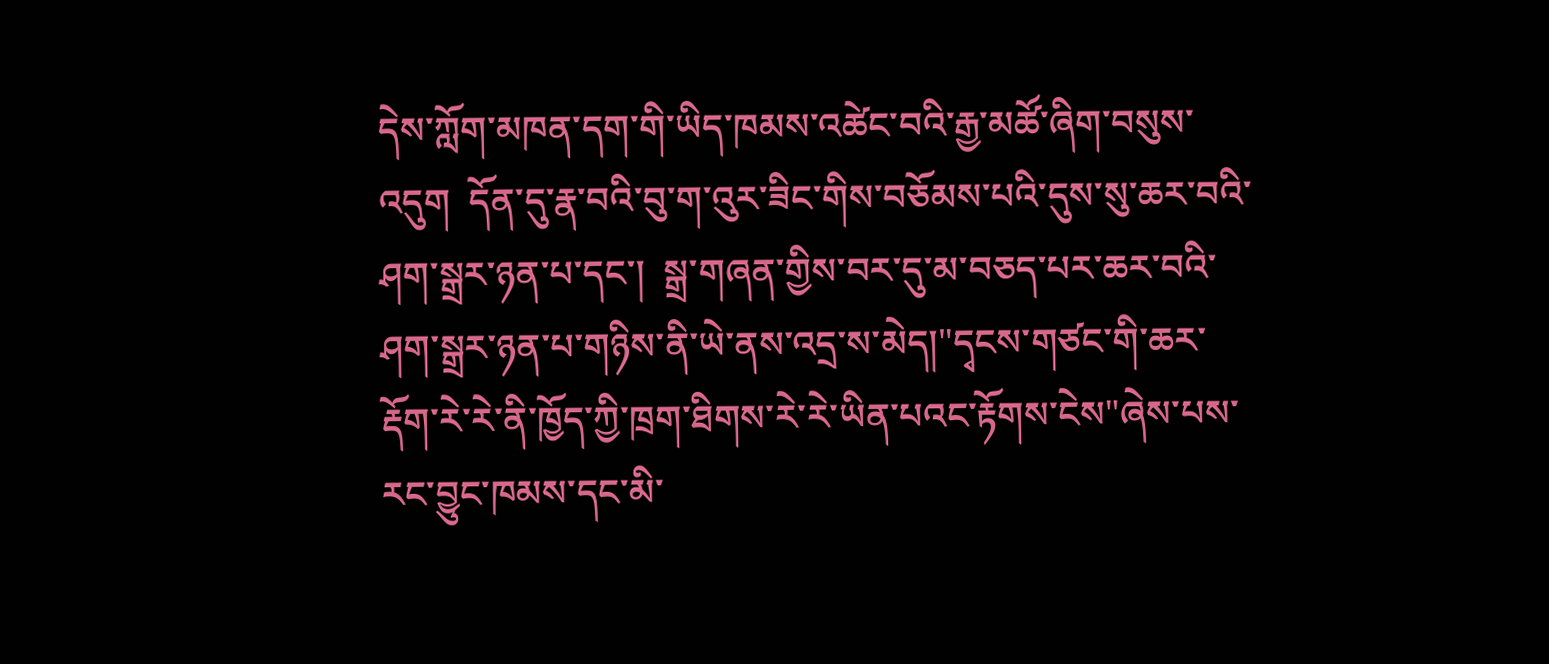དེས་ཀློག་མཁན་དག་གི་ཡིད་ཁམས་འཚེང་བའི་རྒྱ་མཚོ་ཞིག་བསུས་འདུག  དོན་དུ་རྣ་བའི་བུ་ག་འུར་ཟིང་གིས་བཅོམས་པའི་དུས་སུ་ཆར་བའི་ཤག་སྒྲར་ཉན་པ་དང་།  སྒྲ་གཞན་གྱིས་བར་དུ་མ་བཅད་པར་ཆར་བའི་ཤག་སྒྲར་ཉན་པ་གཉིས་ནི་ཡེ་ནས་འདྲ་ས་མེད།"དྭངས་གཙང་གི་ཆར་རྡོག་རེ་རེ་ནི་ཁྱོད་ཀྱི་ཁྲག་ཐིགས་རེ་རེ་ཡིན་པའང་རྟོགས་ངེས"ཞེས་པས་རང་བྱུང་ཁམས་དང་མི་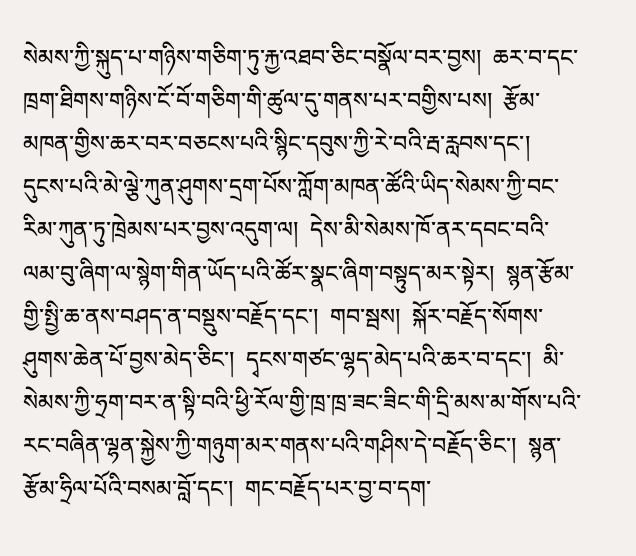སེམས་ཀྱི་སྐུད་པ་གཉིས་གཅིག་ཏུ་རྐྱ་འཐབ་ཅིང་བསྣོལ་བར་བྱས།  ཆར་བ་དང་ཁྲག་ཐིགས་གཉིས་ངོ་བོ་གཅིག་གི་ཚུལ་དུ་གནས་པར་བགྱིས་པས།  རྩོམ་མཁན་གྱིས་ཆར་བར་བཅངས་པའི་སྙིང་དབུས་ཀྱི་རེ་བའི་རྦ་རླབས་དང་།  དུངས་པའི་མེ་ལྕེ་ཀུན་ཤུགས་དྲག་པོས་ཀློག་མཁན་ཚོའི་ཡིད་སེམས་ཀྱི་བང་རིམ་ཀུན་ཏུ་ཁྲེམས་པར་བྱས་འདུག་ལ།  དེས་མི་སེམས་ཁོ་ནར་དབང་བའི་ལམ་བུ་ཞིག་ལ་སྙེག་གིན་ཡོད་པའི་ཚོར་སྣང་ཞིག་བསྟུད་མར་སྟེར།  སྙན་རྩོམ་གྱི་སྤྱི་ཆ་ནས་བཤད་ན་བསྡུས་བརྗོད་དང་།  གབ་སྦས།  སྐོར་བརྗོད་སོགས་ཤུགས་ཆེན་པོ་བྱས་མེད་ཅིང་།  དྭངས་གཙང་ལྷད་མེད་པའི་ཆར་བ་དང་།  མི་སེམས་ཀྱི་ཧྲག་བར་ན་སྟི་བའི་ཕྱི་རོལ་གྱི་ཁྲ་ཁྲ་ཟང་ཟིང་གི་དྲི་མས་མ་གོས་པའི་རང་བཞིན་ལྷན་སྐྱེས་ཀྱི་གཉུག་མར་གནས་པའི་གཤིས་དེ་བརྗོད་ཅིང་།  སྙན་རྩོམ་ཧྲིལ་པོའི་བསམ་བློ་དང་།  གང་བརྗོད་པར་བྱ་བ་དག་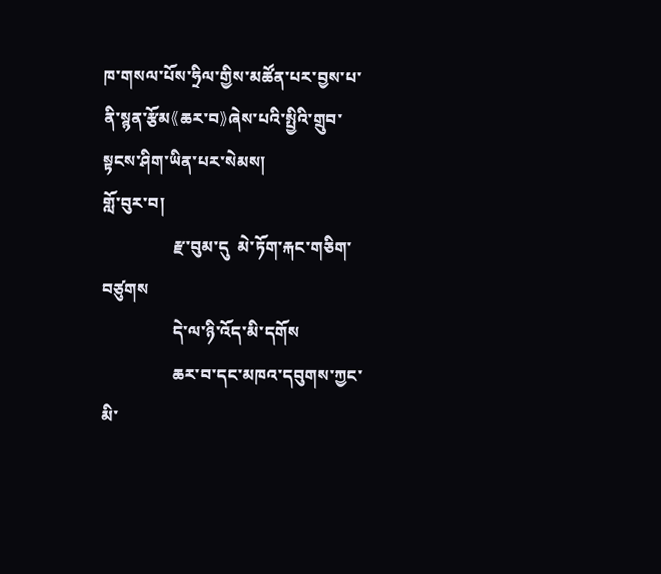ཁ་གསལ་པོས་ཧྲིལ་གྱིས་མཚོན་པར་བྱས་པ་ནི་སྙན་རྩོམ《ཆར་བ》ཞེས་པའི་སྤྱིའི་གྲུབ་སྟངས་ཤིག་ཡིན་པར་སེམས།                          གློ་བུར་བ།
                 རྫ་བུམ་དུ  མེ་ཏོག་རྐང་གཅིག་བཙུགས
                 དེ་ལ་ཉི་འོད་མི་དགོས
                 ཆར་བ་དང་མཁའ་དབུགས་ཀྱང་མི་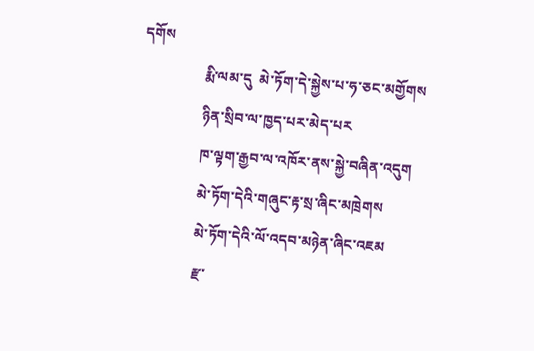དགོས
                 རྨི་ལམ་དུ  མེ་ཏོག་དེ་སྐྱེས་པ་ཧ་ཅང་མགྱོགས
                 ཉིན་སྲིབ་ལ་ཁྱད་པར་མེད་པར
                 ཁ་ལྟག་རྒྱབ་ལ་འཁོར་ནས་སྐྱེ་བཞིན་འདུག
                 མེ་ཏོག་དེའི་གཞུང་རྟ་སྲ་ཞིང་མཁྲེགས
                 མེ་ཏོག་དེའི་ལོ་འདབ་མཉེན་ཞིང་འཇམ
                 རྫ་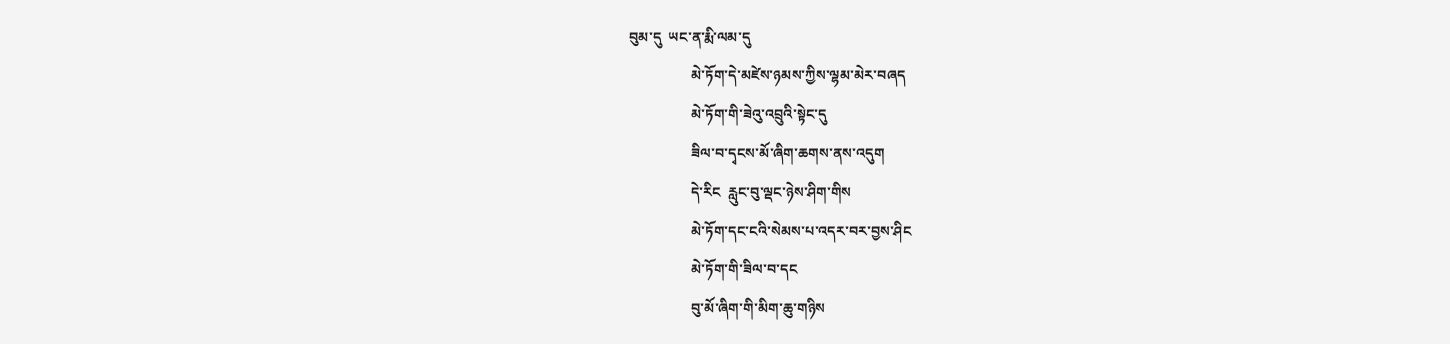བུམ་དུ  ཡང་ན་རྨི་ལམ་དུ
                 མེ་ཏོག་དེ་མཛེས་ཉམས་ཀྱིས་ལྷམ་མེར་བཞད
                 མེ་ཏོག་གི་ཟེའུ་འབྲུའི་སྟེང་དུ
                 ཟིལ་བ་དྭངས་མོ་ཞིག་ཆགས་ནས་འདུག
                 དེ་རིང  རླུང་བུ་ལྡང་ཉེས་ཤིག་གིས
                 མེ་ཏོག་དང་ངའི་སེམས་པ་འདར་བར་བྱས་ཤིང
                 མེ་ཏོག་གི་ཟིལ་བ་དང
                 བུ་མོ་ཞིག་གི་མིག་ཆུ་གཉིས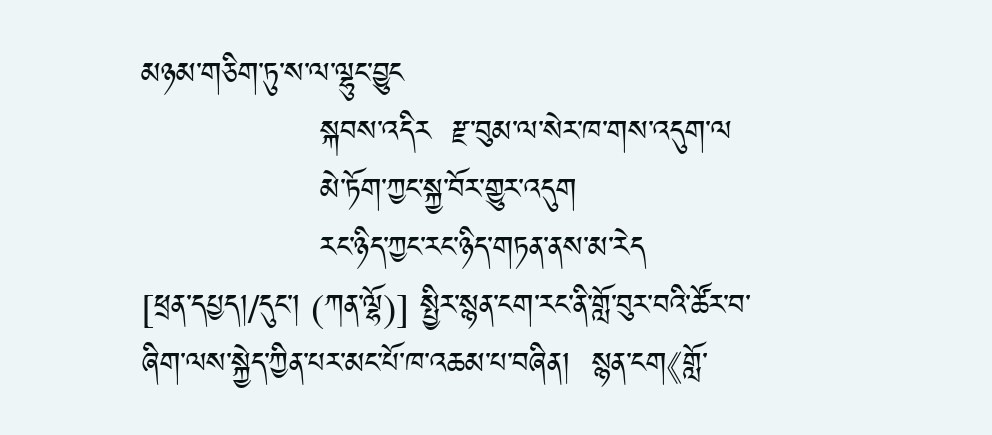མཉམ་གཅིག་ཏུ་ས་ལ་ལྷུང་བྱུང
                 སྐབས་འདིར  རྫ་བུམ་ལ་སེར་ཁ་གས་འདུག་ལ
                 མེ་ཏོག་ཀྱང་སྐྱ་བོར་གྱུར་འདུག
                 རང་ཉིད་ཀྱང་རང་ཉིད་གཏན་ནས་མ་རེད
[ཕྲན་དཔྱད།/དུང་། (ཀན་ལྷོ)] སྤྱིར་སྙན་ངག་རང་ནི་གློ་བུར་བའི་ཚོར་བ་ཞིག་ལས་སྐྱེད་ཀྱིན་པར་མང་པོ་ཁ་འཆམ་པ་བཞིན།  སྙན་ངག《གློ་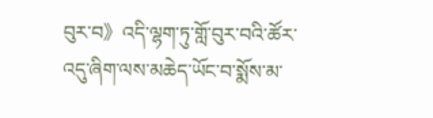བུར་བ》འདི་ལྷག་ཏུ་གློ་བུར་བའི་ཚོར་འདུ་ཞིག་ལས་མཆེད་ཡོང་བ་སྨོས་མ་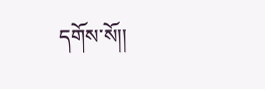དགོས་སོ།།